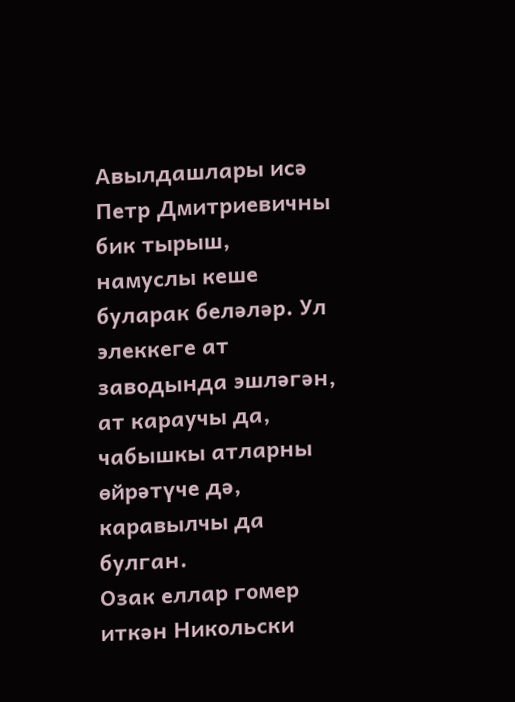Авылдашлары исә Петр Дмитриевичны бик тырыш, намуслы кеше буларак беләләр. Ул элеккеге ат заводында эшләгән, ат караучы да, чабышкы атларны өйрәтүче дә, каравылчы да булган.
Озак еллар гомер иткән Никольски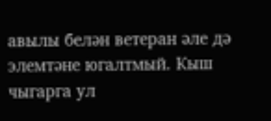авылы белән ветеран әле дә элемтәне югалтмый. Кыш чыгарга ул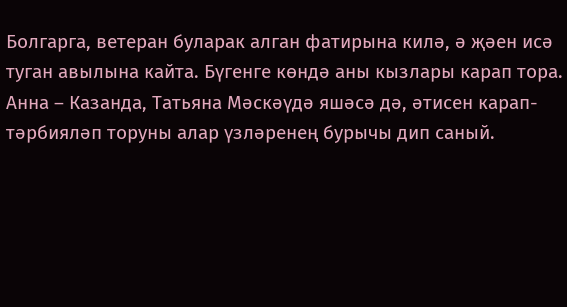Болгарга, ветеран буларак алган фатирына килә, ә җәен исә туган авылына кайта. Бүгенге көндә аны кызлары карап тора. Анна – Казанда, Татьяна Мәскәүдә яшәсә дә, әтисен карап-тәрбияләп торуны алар үзләренең бурычы дип саный.